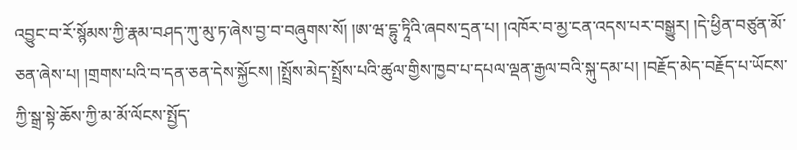འབྱུང་བ་རོ་སྙོམས་ཀྱི་རྣམ་བཤད་ཀུ་མུ་ཏ་ཞེས་བྱ་བ་བཞུགས་སོ། །ཨ་ཝ་དྷུ་ཏཱིའི་ཞབས་དྲན་པ། །འཁོར་བ་མྱ་ངན་འདས་པར་བསྒྱུར། །དེ་ཕྱིན་བཙུན་མོ་ཅན་ཞེས་པ། །གྲགས་པའི་བ་དན་ཅན་དེས་སྐྱོངས། །སྤྲོས་མེད་སྤྲོས་པའི་ཚུལ་གྱིས་ཁྱབ་པ་དཔལ་ལྡན་རྒྱལ་བའི་སྐུ་དམ་པ། །བརྗོད་མེད་བརྗོད་པ་ཡོངས་ཀྱི་སྒྲ་སྟེ་ཆོས་ཀྱི་མ་མོ་ལོངས་སྤྱོད་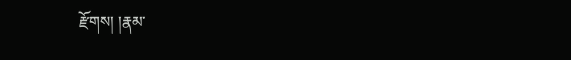རྫོགས། །རྣམ་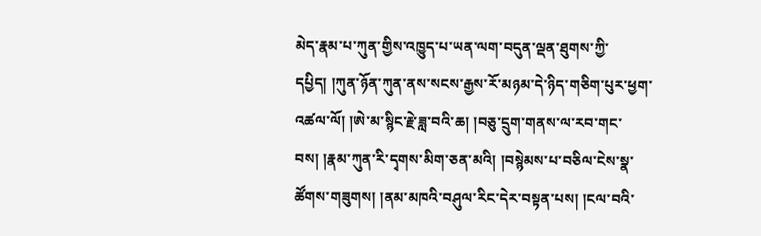མེད་རྣམ་པ་ཀུན་གྱིས་འཁྱུད་པ་ཡན་ལག་བདུན་ལྡན་ཐུགས་ཀྱི་དཔྱིད། །ཀུན་ཉོན་ཀུན་ནས་སངས་རྒྱས་རོ་མཉམ་དེ་ཉིད་གཅིག་པུར་ཕྱག་འཚལ་ལོ། །ཨེ་མ་སྙིང་རྗེ་ཟླ་བའི་ཆ། །བཅུ་དྲུག་གནས་ལ་རབ་གང་བས། །རྣམ་ཀུན་རི་དྭགས་མིག་ཅན་མའི། །བསྙེམས་པ་བཅིལ་ངེས་སྣ་ཚོགས་གཟུགས། །ནམ་མཁའི་བཤུལ་རིང་དེར་བསྟན་པས། །ངལ་བའི་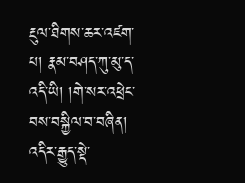རྔུལ་ཐིགས་ཆར་འཛག་པ། རྣམ་བཤད་ཀུ་མུ་ད་འདི་ཡི། །གེ་སར་འཕྲེང་བས་བསྐྱིལ་བ་བཞིན། འདིར་རྒྱུད་སྡེ་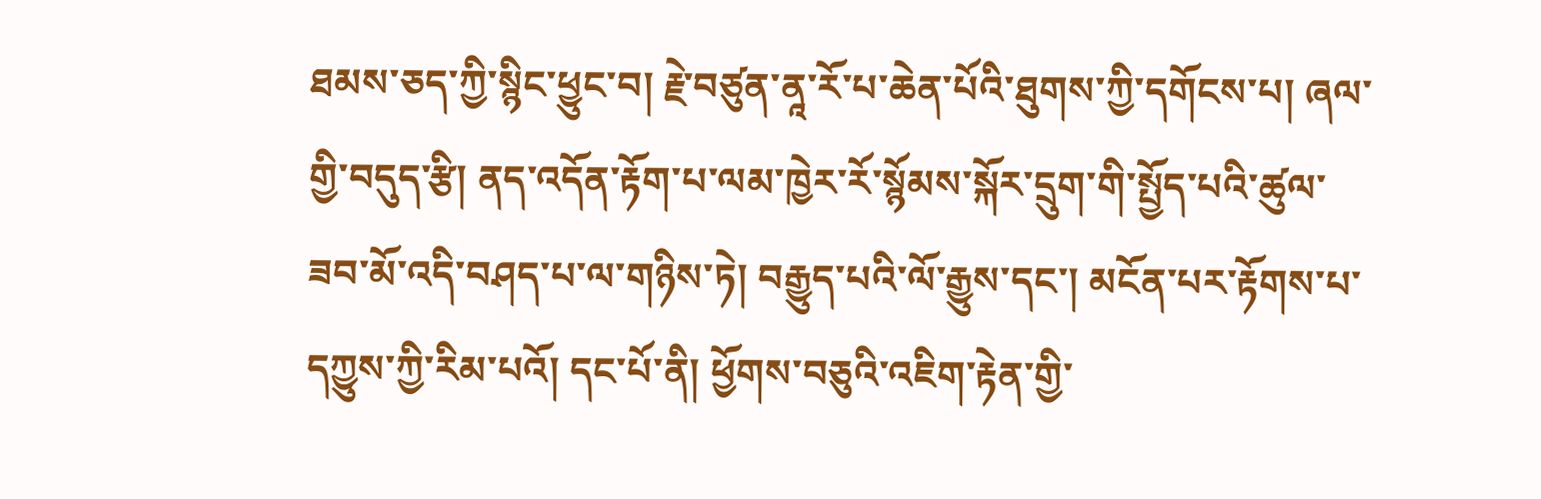ཐམས་ཅད་ཀྱི་སྙིང་ཕྱུང་བ། རྗེ་བཙུན་ནཱ་རོ་པ་ཆེན་པོའི་ཐུགས་ཀྱི་དགོངས་པ། ཞལ་གྱི་བདུད་རྩི། ནད་འདོན་རྟོག་པ་ལམ་ཁྱེར་རོ་སྙོམས་སྐོར་དྲུག་གི་སྤྱོད་པའི་ཚུལ་ཟབ་མོ་འདི་བཤད་པ་ལ་གཉིས་ཏེ། བརྒྱུད་པའི་ལོ་རྒྱུས་དང་། མངོན་པར་རྟོགས་པ་དཀྱུས་ཀྱི་རིམ་པའོ། དང་པོ་ནི། ཕྱོགས་བཅུའི་འཇིག་རྟེན་གྱི་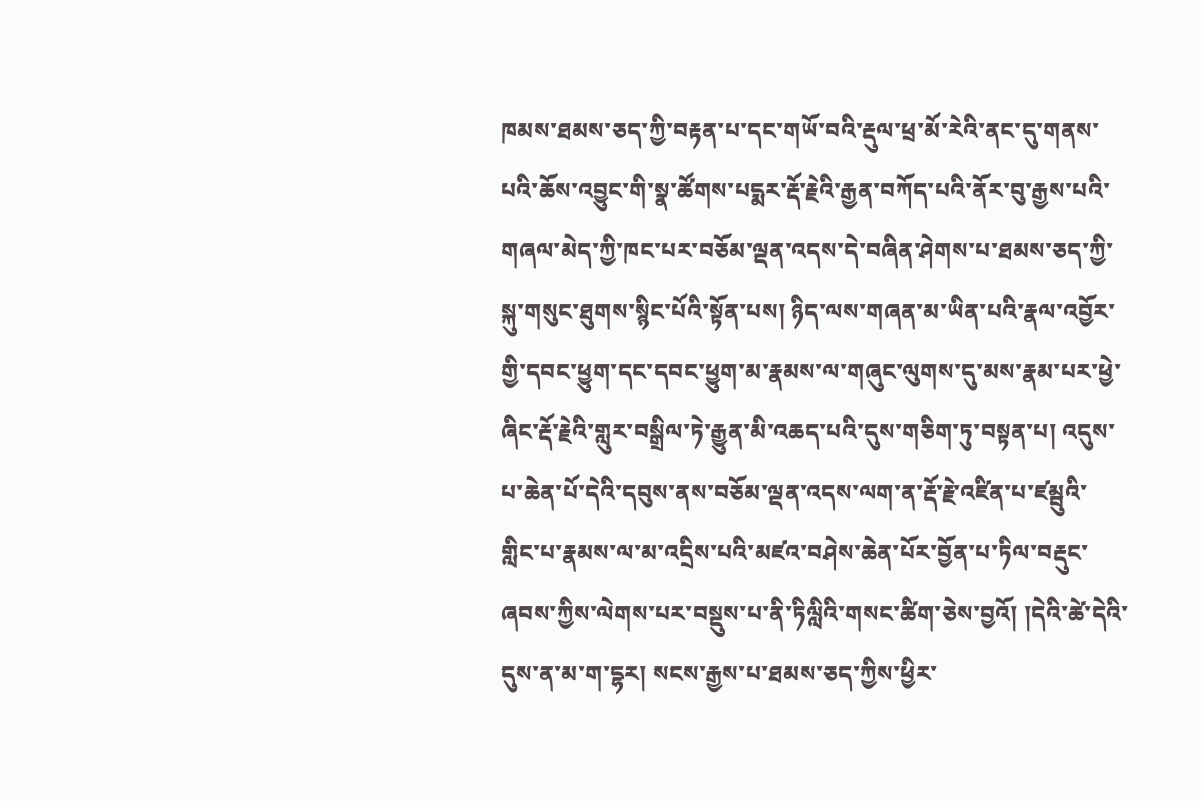ཁམས་ཐམས་ཅད་ཀྱི་བརྟན་པ་དང་གཡོ་བའི་རྡུལ་ཕྲ་མོ་རེའི་ནང་དུ་གནས་པའི་ཆོས་འབྱུང་གི་སྣ་ཚོགས་པདྨར་རྡོ་རྗེའི་རྒྱན་བཀོད་པའི་ནོར་བུ་རྒྱས་པའི་གཞལ་མེད་ཀྱི་ཁང་པར་བཅོམ་ལྡན་འདས་དེ་བཞིན་ཤེགས་པ་ཐམས་ཅད་ཀྱི་སྐུ་གསུང་ཐུགས་སྙིང་པོའི་སྟོན་པས། ཉིད་ལས་གཞན་མ་ཡིན་པའི་རྣལ་འབྱོར་གྱི་དབང་ཕྱུག་དང་དབང་ཕྱུག་མ་རྣམས་ལ་གཞུང་ལུགས་དུ་མས་རྣམ་པར་ཕྱེ་ཞིང་རྡོ་རྗེའི་གླུར་བསྒྲིལ་ཏེ་རྒྱུན་མི་འཆད་པའི་དུས་གཅིག་ཏུ་བསྟན་པ། འདུས་པ་ཆེན་པོ་དེའི་དབུས་ནས་བཅོམ་ལྡན་འདས་ལག་ན་རྡོ་རྗེ་འཛིན་པ་ཛམྦུའི་གླིང་པ་རྣམས་ལ་མ་འདྲིས་པའི་མཛའ་བཤེས་ཆེན་པོར་བྱོན་པ་ཏིལ་བརྡུང་ཞབས་ཀྱིས་ལེགས་པར་བསྡུས་པ་ནི་ཏིལླིའི་གསང་ཚིག་ཅེས་བྱའོ། །དེའི་ཚེ་དེའི་དུས་ན་མ་ག་དྷར། སངས་རྒྱས་པ་ཐམས་ཅད་ཀྱིས་ཕྱིར་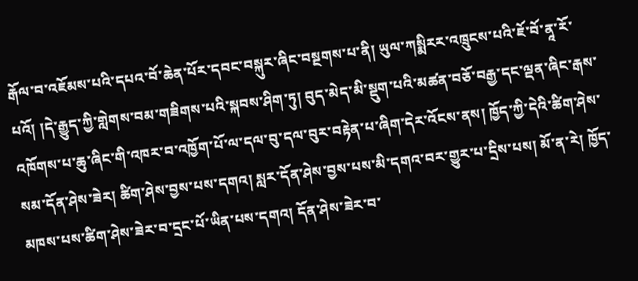རྒོལ་བ་འཇོམས་པའི་དཔའ་བོ་ཆེན་པོར་དབང་བསྐུར་ཞིང་བསྔགས་པ་ནི། ཡུལ་ཀསྨིརར་འཁྲུངས་པའི་ཇོ་བོ་ནཱ་རོ་པའོ། །དེ་རྒྱུད་ཀྱི་གླེགས་བམ་གཟིགས་པའི་སྐབས་ཤིག་ཏུ། བུད་མེད་མི་སྡུག་པའི་མཚན་བཅོ་བརྒྱ་དང་ལྡན་ཞིང་རྒས་འཁོགས་པ་ཆུ་ཞིང་གི་འཁར་བ་འཁྱོག་པོ་ལ་དལ་བུ་དལ་བུར་བརྟེན་པ་ཞིག་དེར་འོངས་ནས། ཁྱོད་ཀྱི་དེའི་ཚིག་ཤེས་སམ་དོན་ཤེས་ཟེར། ཚིག་ཤེས་བྱས་པས་དགའ། སླར་དོན་ཤེས་བྱས་པས་མི་དགའ་བར་གྱུར་པ་དྲིས་པས། མོ་ན་རེ། ཁྱོད་མཁས་པས་ཚིག་ཤེས་ཟེར་བ་དྲང་པོ་ཡིན་པས་དགའ། དོན་ཤེས་ཟེར་བ་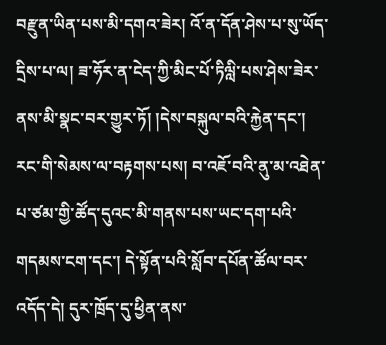བརྫུན་ཡིན་པས་མི་དགའ་ཟེར། འོ་ན་དོན་ཤེས་པ་སུ་ཡོད་དྲིས་པ་ལ། ཟ་ཧོར་ན་ངེད་ཀྱི་མིང་པོ་ཏིལླི་པས་ཤེས་ཟེར་ནས་མི་སྣང་བར་གྱུར་ཏོ། །དེས་བསྐུལ་བའི་རྐྱེན་དང་། རང་གི་སེམས་ལ་བརྟགས་པས། བ་འཇོ་བའི་ནུ་མ་འཐེན་པ་ཙམ་གྱི་ཚོད་དུའང་མི་གནས་པས་ཡང་དག་པའི་གདམས་ངག་དང་། དེ་སྟོན་པའི་སློབ་དཔོན་ཚོལ་བར་འདོད་དེ། དུར་ཁྲོད་དུ་ཕྱིན་ནས་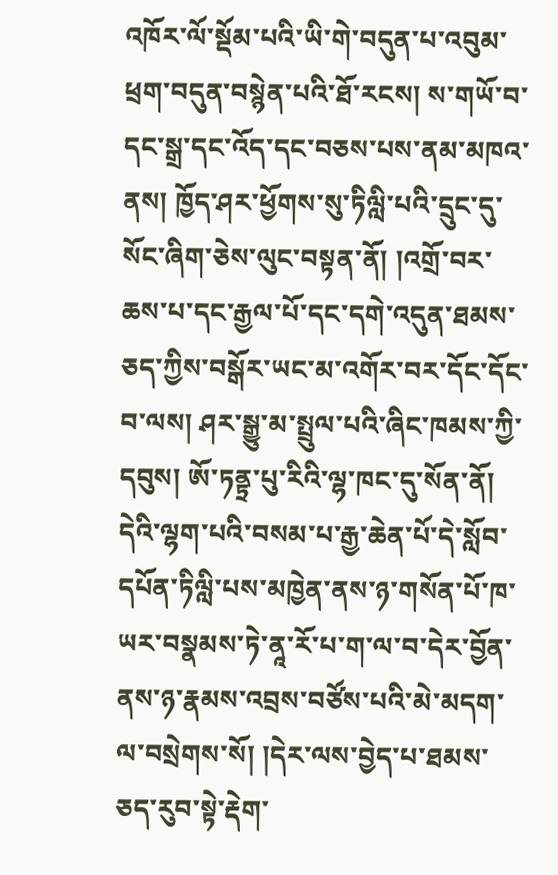འཁོར་ལོ་སྡོམ་པའི་ཡི་གེ་བདུན་པ་འབུམ་ཕྲག་བདུན་བསྙེན་པའི་ཐོ་རངས། ས་གཡོ་བ་དང་སྒྲ་དང་འོད་དང་བཅས་པས་ནམ་མཁའ་ནས། ཁྱོད་ཤར་ཕྱོགས་སུ་ཏིལླི་པའི་དྲུང་དུ་སོང་ཞིག་ཅེས་ལུང་བསྟན་ནོ། །འགྲོ་བར་ཆས་པ་དང་རྒྱལ་པོ་དང་དགེ་འདུན་ཐམས་ཅད་ཀྱིས་བསྒོར་ཡང་མ་འགོར་བར་དོང་དོང་བ་ལས། ཤར་སྒྱུ་མ་སྤྲུལ་པའི་ཞིང་ཁམས་ཀྱི་དབུས། ཨོ་ཏནྟྲ་པུ་རིའི་ལྷ་ཁང་དུ་སོན་ནོ། དེའི་ལྷག་པའི་བསམ་པ་རྒྱ་ཆེན་པོ་དེ་སློབ་དཔོན་ཏིལླི་པས་མཁྱེན་ནས་ཉ་གསོན་པོ་ཁ་ཡར་བསྣམས་ཏེ་ནཱ་རོ་པ་ག་ལ་བ་དེར་བྱོན་ནས་ཉ་རྣམས་འབྲས་བཙོས་པའི་མེ་མདག་ལ་བསྲེགས་སོ། །དེར་ལས་བྱེད་པ་ཐམས་ཅད་རུབ་སྟེ་རྡེག་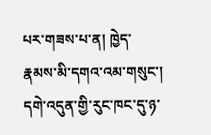པར་གཟས་པ་ན། ཁྱེད་རྣམས་མི་དགའ་འམ་གསུང་། དགེ་འདུན་གྱི་རུང་ཁང་དུ་ཉ་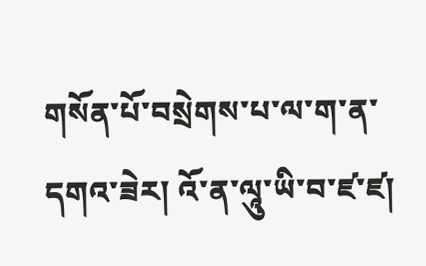གསོན་པོ་བསྲེགས་པ་ལ་ག་ན་དགའ་ཟེར། འོ་ན་ལཱུ་ཡི་བ་ཛ་ཛ།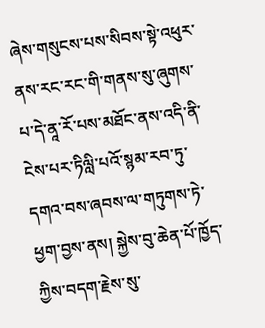ཞེས་གསུངས་པས་སིབས་སྟེ་འཕུར་ནས་རང་རང་གི་གནས་སུ་ཞུགས་པ་དེ་ནཱ་རོ་པས་མཐོང་ནས་འདི་ནི་ངེས་པར་ཏིལླི་པའོ་སྙམ་རབ་ཏུ་དགའ་བས་ཞབས་ལ་གཏུགས་ཏེ་ཕྱག་བྱས་ནས། སྐྱེས་བུ་ཆེན་པོ་ཁྱོད་ཀྱིས་བདག་རྗེས་སུ་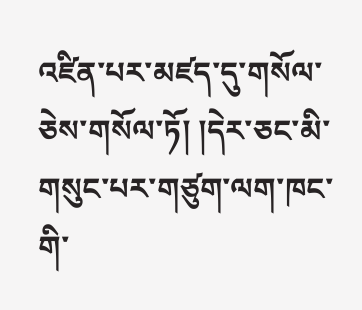འཛིན་པར་མཛད་དུ་གསོལ་ཅེས་གསོལ་ཏོ། །དེར་ཅང་མི་གསུང་པར་གཙུག་ལག་ཁང་གི་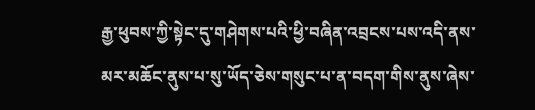རྒྱ་ཕུབས་ཀྱི་སྟེང་དུ་གཤེགས་པའི་ཕྱི་བཞིན་འབྲངས་པས་འདི་ནས་མར་མཆོང་ནུས་པ་སུ་ཡོད་ཅེས་གསུང་པ་ན་བདག་གིས་ནུས་ཞེས་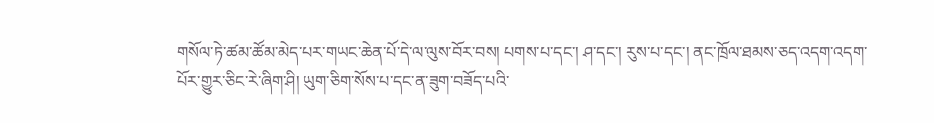གསོལ་ཏེ་ཚམ་ཚོམ་མེད་པར་གཡང་ཆེན་པོ་དེ་ལ་ལུས་བོར་བས། པགས་པ་དང་། ཤ་དང་། རུས་པ་དང་། ནང་ཁྲོལ་ཐམས་ཅད་འདག་འདག་པོར་གྱུར་ཅིང་རེ་ཞིག་ཤི། ཡུག་ཅིག་སོས་པ་དང་ན་ཟུག་བཟོད་པའི་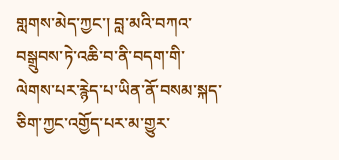གླགས་མེད་ཀྱང་། བླ་མའི་བཀའ་བསྒྲུབས་ཏེ་འཆི་བ་ནི་བདག་གི་ལེགས་པར་རྙེད་པ་ཡིན་ནོ་བསམ་སྐད་ཅིག་ཀྱང་འགྱོད་པར་མ་གྱུར་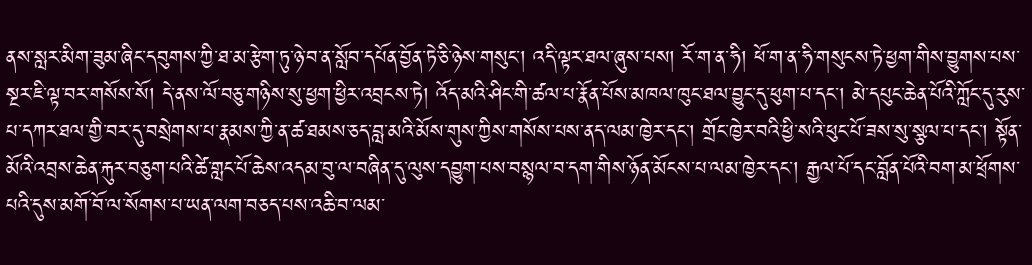ནས་སླར་མིག་ཟུམ་ཞིང་དབུགས་ཀྱི་ཐ་མ་རྩེག་ཏུ་ཉེ་བ་ན་སློབ་དཔོན་བྱོན་ཏེ་ཅི་ཉེས་གསུང་། འདི་ལྟར་ཐལ་ཞུས་པས། རོ་ག་ན་ཧི། ཕོ་ག་ན་ཧི་གསུངས་ཏེ་ཕྱག་གིས་བྱུགས་པས་སྔར་ཇི་ལྟ་བར་གསོས་སོ། དེ་ནས་ལོ་བཅུ་གཉིས་སུ་ཕྱག་ཕྱིར་འབྲངས་ཏེ། འོད་མའི་ཤིང་གི་ཚལ་པ་རྣོན་པོས་མཁལ་ཁུང་ཐལ་བྱུང་དུ་ཕུག་པ་དང་། མེ་དཔུང་ཆེན་པོའི་ཀློང་དུ་རུས་པ་དཀར་ཐལ་གྱི་བར་དུ་བསྲེགས་པ་རྣམས་ཀྱི་ན་ཚ་ཐམས་ཅད་བླ་མའི་མོས་གུས་ཀྱིས་གསོས་པས་ནད་ལམ་ཁྱེར་དང་། གྲོང་ཁྱེར་བའི་ཕྱི་སའི་ཕུང་པོ་ཟས་སུ་སྩལ་པ་དང་། སྟོན་མོའི་འབྲས་ཆེན་རྐུར་བཅུག་པའི་ཚེ་གླང་པོ་ཆེས་འདམ་བུ་ལ་བཞིན་དུ་ལུས་དབྱུག་པས་བསྙལ་བ་དག་གིས་ཉོན་མོངས་པ་ལམ་ཁྱེར་དང་། རྒྱལ་པོ་དང་བློན་པོའི་བག་མ་ཕྲོགས་པའི་དུས་མགོ་བོ་ལ་སོགས་པ་ཡན་ལག་བཅད་པས་འཆི་བ་ལམ་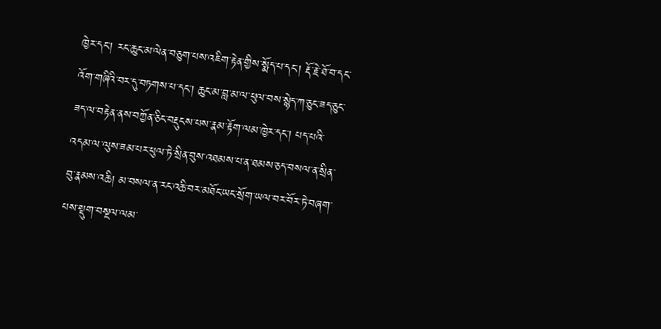ཁྱེར་དང་། རང་ཆུང་མ་ལེན་བཅུག་པས་འཇིག་རྟེན་གྱིས་སྨོད་པ་དང་། རྡོ་རྗེ་ཐོ་བ་དང་འོག་གཞིའི་བར་དུ་བཏགས་པ་དང་། ཆུང་མ་བླ་མ་ལ་ཕུལ་བས་སྙེད་ཀ་ཅུང་ཟད་ཅུང་ཟད་ལ་བརྟེན་ནས་བཀྱོན་ཅིང་བརྡུངས་པས་རྣམ་རྟོག་ལམ་ཁྱེར་དང་། པད་པའི་འདམ་ལ་ལུས་ཟམ་པར་ཕུལ་ཏེ་སྲིན་བུས་འཐམས་པ་ན་ཐམས་ཅད་བསལ་ན་སྲིན་བུ་རྣམས་འཆི། མ་བསལ་ན་རང་འཆི་བར་མཐོང་ཡང་སྲོག་ཡལ་བར་བོར་ཏེ་བཞག་པས་སྡུག་བསྔལ་ལམ་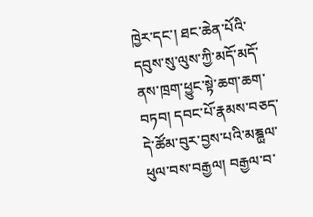ཁྱེར་དང་། ཐང་ཆེན་པོའི་དབུས་སུ་ལུས་ཀྱི་མདོ་མདོ་ནས་ཁྲག་ཕྱུང་སྟེ་ཆག་ཆག་བཏབ། དབང་པོ་རྣམས་བཅད་དེ་ཚོམ་བུར་བྱས་པའི་མཎྜྻལ་ཕུལ་བས་བརྒྱལ། བརྒྱལ་བ་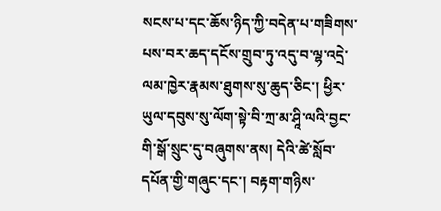སངས་པ་དང་ཆོས་ཉིད་ཀྱི་བདེན་པ་གཟིགས་པས་བར་ཆད་དངོས་གྲུབ་ཏུ་འདུ་བ་ལྷ་འདྲེ་ལམ་ཁྱེར་རྣམས་ཐུགས་སུ་ཆུད་ཅིང་། ཕྱིར་ཡུལ་དབུས་སུ་ལོག་སྟེ་བི་ཀྲ་མ་ཤཱི་ལའི་བྱང་གི་སྒོ་སྲུང་དུ་བཞུགས་ནས། དེའི་ཚེ་སློབ་དཔོན་གྱི་གཞུང་དང་། བརྟག་གཉིས་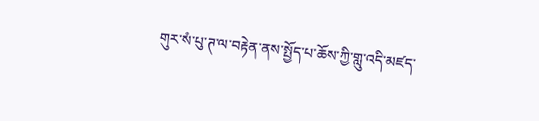གུར་སཾ་པུ་ཊ་ལ་བརྟེན་ནས་སྤྱོད་པ་ཆོས་ཀྱི་གླུ་འདི་མཛད་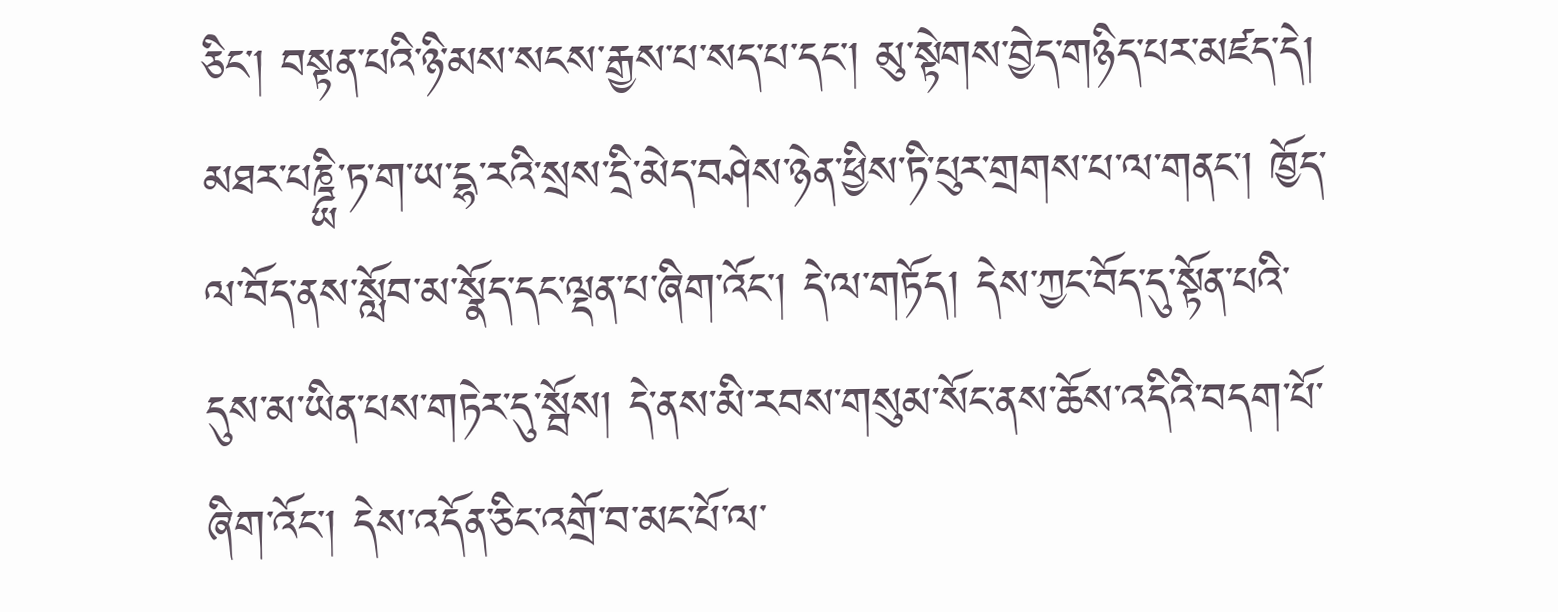ཅིང་། བསྟན་པའི་ཉི་མས་སངས་རྒྱས་པ་སད་པ་དང་། མུ་སྟེགས་བྱེད་གཉིད་པར་མཛད་དེ། མཐར་པཎྜྻི་ཏ་ག་ཡ་དྷ་རའི་སྲས་དྲི་མེད་བཤེས་ཉེན་ཕྱིས་ཏི་པུར་གྲགས་པ་ལ་གནང་། ཁྱོད་ལ་བོད་ནས་སློབ་མ་སྣོད་དང་ལྡན་པ་ཞིག་འོང་། དེ་ལ་གཏོད། དེས་ཀྱང་བོད་དུ་སྟོན་པའི་དུས་མ་ཡིན་པས་གཏེར་དུ་སྦོས། དེ་ནས་མི་རབས་གསུམ་སོང་ནས་ཆོས་འདིའི་བདག་པོ་ཞིག་འོང་། དེས་འདོན་ཅིང་འགྲོ་བ་མང་པོ་ལ་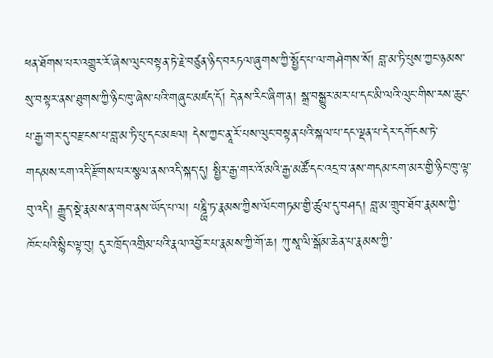ཕན་ཐོགས་པར་འགྱུར་རོ་ཞེས་ལུང་བསྟན་ཏེ་རྗེ་བཙུན་ཉིད་བརཏལ་ཞུགས་ཀྱི་སྤྱོད་པ་ལ་གཤེགས་སོ། བླ་མ་ཏི་པུས་ཀྱང་ཉམས་སུ་བསྟར་ནས་ཐུགས་ཀྱི་ཉིང་ཁུ་ཞེས་པའི་གཞུང་མཛད་དོ། དེ་ནས་རིང་ཞིག་ན། སྒྲ་བསྒྱུར་མར་པ་དང་མི་ལའི་ལུང་གིས་རས་ཆུང་པ་རྒྱ་གར་དུ་བརྫངས་པ་བླ་མ་ཏི་པུ་དང་མཇལ། དེས་ཀྱང་ནཱ་རོ་པས་ལུང་བསྟན་པའི་སྐལ་པ་དང་ལྡན་པ་དེར་དགོངས་ཏེ་གདམས་ངག་འདི་རྫོགས་པར་སྩལ་ནས་འདི་སྐད་དུ། སྤྱིར་རྒྱ་གར་འོ་མའི་རྒྱ་མཚོ་དང་འདྲ་བ་ནས་གདམ་ངག་མར་གྱི་ཉིང་ཁུ་ལྟ་བུ་འདི། རྒྱུད་སྡེ་རྣམས་ན་གབ་ནས་ཡོད་པ་ལ། པཎྜྻི་ཏ་རྣམས་ཀྱིས་ལོང་གཏམ་གྱི་ཚུལ་དུ་བཤད། བླ་མ་གྲུབ་ཐོབ་རྣམས་ཀྱི་ཁོང་པའི་སྙིང་ལྟ་བུ། དུར་ཁྲོད་འགྲིམ་པའི་རྣལ་འབྱོར་པ་རྣམས་ཀྱི་གོ་ཆ། ཀུ་སཱ་ལི་སྒོམ་ཆེན་པ་རྣམས་ཀྱི་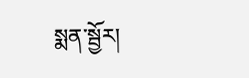སྨན་སྦྱོར།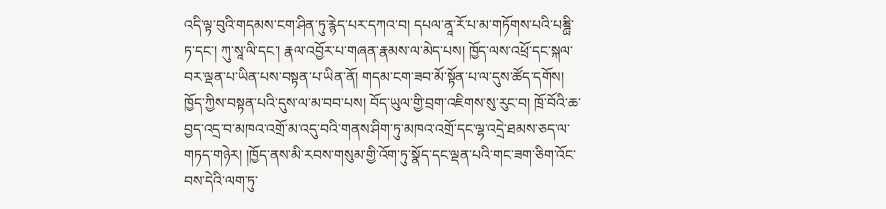འདི་ལྟ་བུའི་གདམས་ངག་ཤིན་ཏུ་རྙེད་པར་དཀའ་བ། དཔལ་ནཱ་རོ་པ་མ་གཏོགས་པའི་པཎྜྻི་ཏ་དང་། ཀུ་སཱ་ལི་དང་། རྣལ་འབྱོར་པ་གཞན་རྣམས་ལ་མེད་པས། ཁྱོད་ལས་འཕྲོ་དང་སྐལ་བར་ལྡན་པ་ཡིན་པས་བསྟན་པ་ཡིན་ནོ། གདམ་ངག་ཟབ་མོ་སྟོན་པ་ལ་དུས་ཚོད་དགོས། ཁྱོད་ཀྱིས་བསྟན་པའི་དུས་ལ་མ་བབ་པས། བོད་ཡུལ་གྱི་བྲག་འཇིགས་སུ་རུང་བ། ཁྲོ་བོའི་ཆ་བྱད་འདྲ་བ་མཁའ་འགྲོ་མ་འདུ་བའི་གནས་ཤིག་ཏུ་མཁའ་འགྲོ་དང་ལྷ་འདྲེ་ཐམས་ཅད་ལ་གཏད་གཉེར། །ཁྱོད་ནས་མི་རབས་གསུམ་གྱི་འོག་ཏུ་སྣོད་དང་ལྡན་པའི་གང་ཟག་ཅིག་འོང་བས་དེའི་ལག་ཏུ་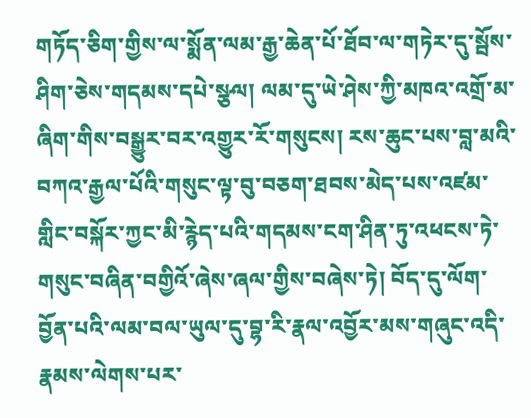གཏོད་ཅིག་གྱིས་ལ་སྨོན་ལམ་རྒྱ་ཆེན་པོ་ཐོབ་ལ་གཏེར་དུ་སྦོས་ཤིག་ཅེས་གདམས་དཔེ་སྩལ། ལམ་དུ་ཡེ་ཤེས་ཀྱི་མཁའ་འགྲོ་མ་ཞིག་གིས་བསྒྱུར་བར་འགྱུར་རོ་གསུངས། རས་ཆུང་པས་བླ་མའི་བཀའ་རྒྱལ་པོའི་གསུང་ལྟ་བུ་བཅག་ཐབས་མེད་པས་འཛམ་གླིང་བསྐོར་ཀྱང་མི་རྙེད་པའི་གདམས་ངག་ཤིན་ཏུ་འཕངས་ཏེ་གསུང་བཞིན་བགྱིའོ་ཞེས་ཞལ་གྱིས་བཞེས་ཏེ། བོད་དུ་ལོག་བྱོན་པའི་ལམ་བལ་ཡུལ་དུ་བྷ་རི་རྣལ་འབྱོར་མས་གཞུང་འདི་རྣམས་ལེགས་པར་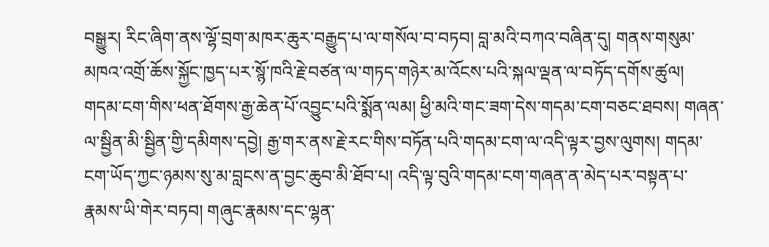བསྒྱུར། རིང་ཞིག་ནས་ལྷོ་བྲག་མཁར་ཆུར་བརྒྱུད་པ་ལ་གསོལ་བ་བཏབ། བླ་མའི་བཀའ་བཞིན་དུ། གནས་གསུམ་མཁའ་འགྲོ་ཆོས་སྐྱོང་ཁྱད་པར་སྙོ་ཁའི་རྗེ་བཙན་ལ་གཏད་གཉེར་མ་འོངས་པའི་སྐལ་ལྡན་ལ་བཏོད་དགོས་ཚུལ། གདམ་ངག་གིས་ཕན་ཐོགས་རྒྱ་ཆེན་པོ་འབྱུང་པའི་སྨོན་ལམ། ཕྱི་མའི་གང་ཟག་དེས་གདམ་ངག་བཅང་ཐབས། གཞན་ལ་སྦྱིན་མི་སྦྱིན་གྱི་དམིགས་དབྱེ། རྒྱ་གར་ནས་རྗེ་རང་གིས་བཏོན་པའི་གདམ་ངག་ལ་འདི་ལྟར་བྱས་ལུགས། གདམ་ངག་ཡོད་ཀྱང་ཉམས་སུ་མ་བླངས་ན་བྱང་ཆུབ་མི་ཐོབ་པ། འདི་ལྟ་བུའི་གདམ་ངག་གཞན་ན་མེད་པར་བསྟན་པ་རྣམས་ཡི་གེར་བཏབ། གཞུང་རྣམས་དང་ལྷན་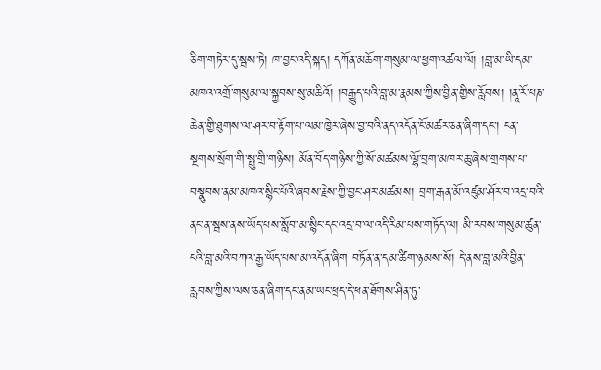ཅིག་གཏེར་དུ་སྦས་ཏེ། ཁ་བྱང་འདི་སྐད། དཀོན་མཆོག་གསུམ་ལ་ཕྱག་འཚལ་ལོ། །བླ་མ་ཡི་དམ་མཁའ་འགྲོ་གསུམ་ལ་སྐྱབས་སུ་མཆིའོ། །བརྒྱུད་པའི་བླ་མ་རྣམས་ཀྱིས་བྱིན་གྱིས་རློབས། །ནཱ་རོ་པཎ་ཆེན་གྱི་ཐུགས་ལ་ཤར་བ་རྟོག་པ་ལམ་ཁྱེར་ཞེས་བྱ་བའི་ནད་འདོན་ངོ་མཚར་ཅན་ཞིག་དང་། ངན་སྔགས་སྲོག་གི་སྤུ་གྲི་གཉིས། མོན་བོད་གཉིས་ཀྱི་སོ་མཚམས་ལྷོ་བྲག་མཁར་ཆུ་ཞེས་གྲགས་པ་བསྣུབས་ནམ་མཁའ་སྙིང་པོའི་ཞབས་རྗེས་ཀྱི་བྱང་ཤར་མཚམས། བྲག་རྒན་མོ་འཛུམ་ཤོར་བ་འདྲ་བའི་ནང་ན་སྦས་ནས་ཡོད་པས་སློབ་མ་སྙིང་དང་འདྲ་བ་ལ་འདི་རིམ་པས་གཏོད་ལ། མི་རབས་གསུམ་ཚུན་ངའི་བླ་མའི་བཀའ་རྒྱ་ཡོད་པས་མ་འདོན་ཞིག བཏོན་ན་དམ་ཚིག་ཉམས་སོ། དེ་ནས་བླ་མའི་བྱིན་རླབས་ཀྱིས་ལས་ཅན་ཞིག་དང་ནམ་ཡང་ཕྲད་དེ་ཕན་ཐོགས་ཤིན་ཏུ་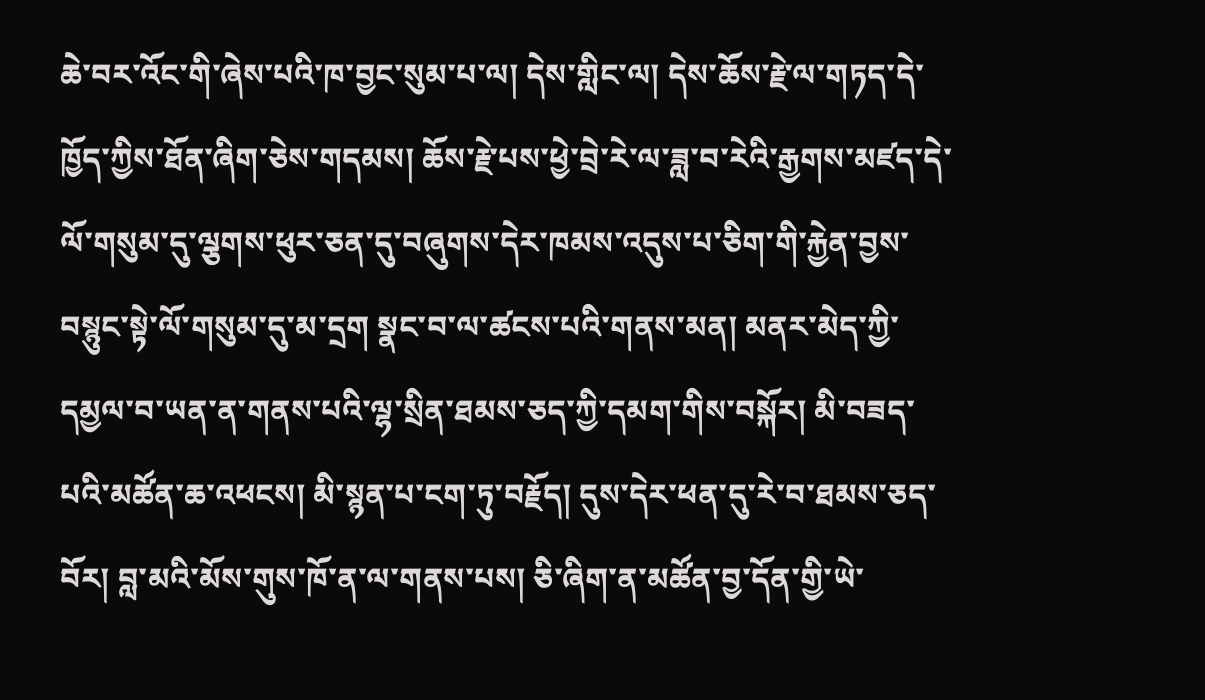ཆེ་བར་འོང་གི་ཞེས་པའི་ཁ་བྱང་སུམ་པ་ལ། དེས་གླིང་ལ། དེས་ཆོས་རྗེ་ལ་གཏད་དེ་ཁྱོད་ཀྱིས་ཐོན་ཞིག་ཅེས་གདམས། ཆོས་རྗེ་པས་ཕྱེ་བྲེ་རེ་ལ་ཟླ་བ་རེའི་རྒྱགས་མཛད་དེ་ལོ་གསུམ་དུ་ལྕགས་ཕུར་ཅན་དུ་བཞུགས་དེར་ཁམས་འདུས་པ་ཅིག་གི་རྐྱེན་བྱས་བསྙུང་སྟེ་ལོ་གསུམ་དུ་མ་དྲག སྣང་བ་ལ་ཚངས་པའི་གནས་མན། མནར་མེད་ཀྱི་དམྱལ་བ་ཡན་ན་གནས་པའི་ལྷ་སྲིན་ཐམས་ཅད་ཀྱི་དམག་གིས་བསྐོར། མི་བཟད་པའི་མཚོན་ཆ་འཕངས། མི་སྙན་པ་ངག་ཏུ་བརྗོད། དུས་དེར་ཕན་དུ་རེ་བ་ཐམས་ཅད་བོར། བླ་མའི་མོས་གུས་ཁོ་ན་ལ་གནས་པས། ཅི་ཞིག་ན་མཚོན་བྱ་དོན་གྱི་ཡེ་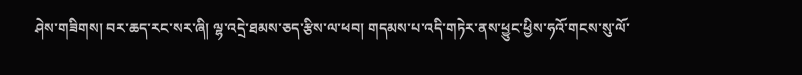ཤེས་གཟིགས། བར་ཆད་རང་སར་ཞི། ལྷ་འདྲེ་ཐམས་ཅད་རྩིས་ལ་ཕབ། གདམས་པ་འདི་གཏེར་ནས་ཕྱུང་ཕྱིས་ཧའོ་གངས་སུ་ལོ་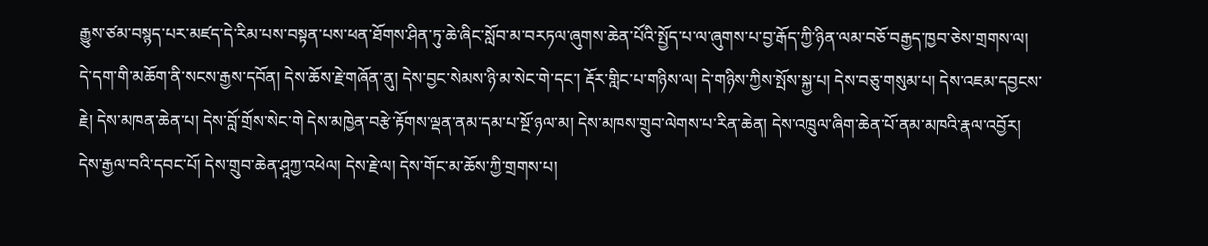རྒྱུས་ཙམ་བསྙད་པར་མཛད་དེ་རིམ་པས་བསྟན་པས་ཕན་ཐོགས་ཤིན་ཏུ་ཆེ་ཞིང་སློབ་མ་བརཏལ་ཞུགས་ཆེན་པོའི་སྤྱོད་པ་ལ་ཞུགས་པ་བྱ་རྒོད་ཀྱི་ཉིན་ལམ་བཅོ་བརྒྱད་ཁྱབ་ཅེས་གྲགས་ལ། དེ་དག་གི་མཆོག་ནི་སངས་རྒྱས་དབོན། དེས་ཆོས་རྗེ་གཞོན་ནུ། དེས་བྱང་སེམས་ཉི་མ་སེང་གེ་དང་། རྡོར་གླིང་པ་གཉིས་ལ། དེ་གཉིས་ཀྱིས་སྤོས་སྐྱ་པ། དེས་བཅུ་གསུམ་པ། དེས་འཇམ་དབྱངས་རྗེ། དེས་མཁན་ཆེན་པ། དེས་བློ་གྲོས་སེང་གེ དེས་མཁྱེན་བརྩེ་རྟོགས་ལྡན་ནམ་དམ་པ་སྔོ་ཉལ་མ། དེས་མཁས་གྲུབ་ལེགས་པ་རིན་ཆེན། དེས་འཁྲུལ་ཞིག་ཆེན་པོ་ནམ་མཁའི་རྣལ་འབྱོར། དེས་རྒྱལ་བའི་དབང་པོ། དེས་གྲུབ་ཆེན་ཤཱཀྱ་འཕེལ། དེས་རྗེ་ལ། དེས་གོང་མ་ཆོས་ཀྱི་གྲགས་པ།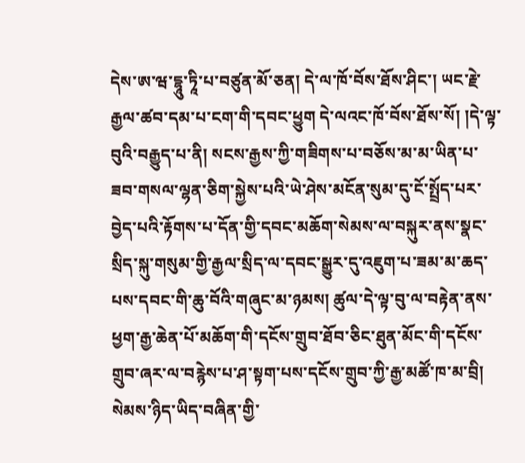དེས་ཨ་ཝ་དྷཱུ་ཏཱི་པ་བཙུན་མོ་ཅན། དེ་ལ་ཁོ་བོས་ཐོས་ཤིང་། ཡང་རྗེ་རྒྱལ་ཚབ་དམ་པ་ངག་གི་དབང་ཕྱུག དེ་ལའང་ཁོ་བོས་ཐོས་སོ། །དེ་ལྟ་བུའི་བརྒྱུད་པ་ནི། སངས་རྒྱས་ཀྱི་གཟིགས་པ་བཅོས་མ་མ་ཡིན་པ་ཟབ་གསལ་ལྷན་ཅིག་སྐྱེས་པའི་ཡེ་ཤེས་མངོན་སུམ་དུ་ངོ་སྤྲོད་པར་བྱེད་པའི་རྟོགས་པ་དོན་གྱི་དབང་མཆོག་སེམས་ལ་བསྐུར་ནས་སྣང་སྲིད་སྐུ་གསུམ་གྱི་རྒྱལ་སྲིད་ལ་དབང་སྒྱུར་དུ་འཇུག་པ་ཟམ་མ་ཆད་པས་དབང་གི་ཆུ་བོའི་གཞུང་མ་ཉམས། ཚུལ་དེ་ལྟ་བུ་ལ་བརྟེན་ནས་ཕྱག་རྒྱ་ཆེན་པོ་མཆོག་གི་དངོས་གྲུབ་ཐོབ་ཅིང་ཐུན་མོང་གི་དངོས་གྲུབ་ཞར་ལ་བརྙེས་པ་ཤ་སྟག་པས་དངོས་གྲུབ་ཀྱི་རྒྱ་མཚོ་ཁ་མ་བྲི། སེམས་ཉིད་ཡིད་བཞིན་གྱི་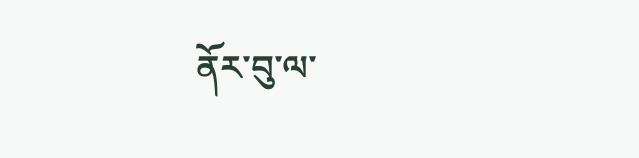ནོར་བུ་ལ་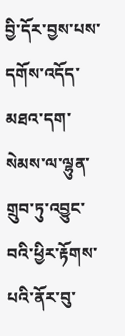བྱི་དོར་བྱས་པས་དགོས་འདོད་མཐའ་དག་སེམས་ལ་ལྷུན་གྲུབ་ཏུ་འབྱུང་བའི་ཕྱིར་རྟོགས་པའི་ནོར་བུ་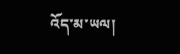འོད་མ་ཡལ།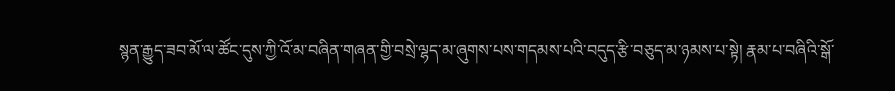སྙན་རྒྱུད་ཟབ་མོ་ལ་ཚོང་དུས་ཀྱི་འོ་མ་བཞིན་གཞན་གྱི་བསྲེ་ལྷད་མ་ཞུགས་པས་གདམས་པའི་བདུད་རྩི་བཅུད་མ་ཉམས་པ་སྟེ། རྣམ་པ་བཞིའི་སྒོ་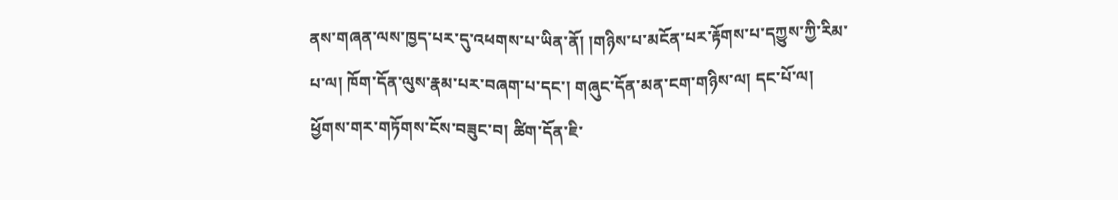ནས་གཞན་ལས་ཁྱད་པར་དུ་འཕགས་པ་ཡིན་ནོ། །གཉིས་པ་མངོན་པར་རྟོགས་པ་དཀྱུས་ཀྱི་རིམ་པ་ལ། ཁོག་དོན་ལུས་རྣམ་པར་བཞག་པ་དང་། གཞུང་དོན་མན་ངག་གཉིས་ལ། དང་པོ་ལ། ཕྱོགས་གར་གཏོགས་ངོས་བཟུང་བ། ཚིག་དོན་ཇི་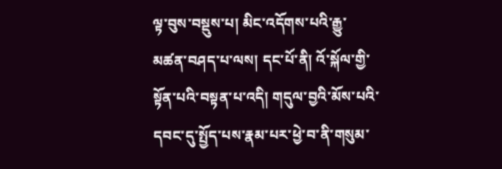ལྟ་བུས་བསྡུས་པ། མིང་འདོགས་པའི་རྒྱུ་མཚན་བཤད་པ་ལས། དང་པོ་ནི། འོ་སྐོལ་གྱི་སྟོན་པའི་བསྟན་པ་འདི། གདུལ་བྱའི་མོས་པའི་དབང་དུ་སྤྱོད་པས་རྣམ་པར་ཕྱེ་བ་ནི་གསུམ་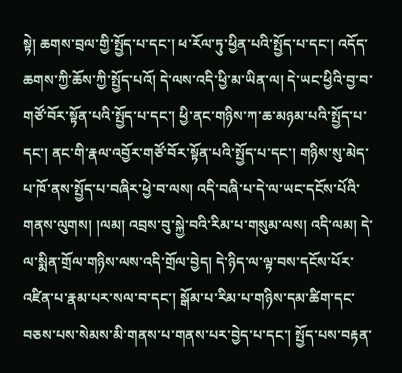སྟེ། ཆགས་བྲལ་གྱི་སྤྱོད་པ་དང་། ཕ་རོལ་ཏུ་ཕྱིན་པའི་སྤྱོད་པ་དང་། འདོད་ཆགས་ཀྱི་ཆོས་ཀྱི་སྤྱོད་པའོ། དེ་ལས་འདི་ཕྱི་མ་ཡིན་ལ། དེ་ཡང་ཕྱིའི་བྱ་བ་གཙོ་བོར་སྟོན་པའི་སྤྱོད་པ་དང་། ཕྱི་ནང་གཉིས་ཀ་ཆ་མཉམ་པའི་སྤྱོད་པ་དང་། ནང་གི་རྣལ་འབྱོར་གཙོ་བོར་སྟོན་པའི་སྤྱོད་པ་དང་། གཉིས་སུ་མེད་པ་ཁོ་ནས་སྤྱོད་པ་བཞིར་ཕྱེ་བ་ལས། འདི་བཞི་པ་དེ་ལ་ཡང་དངོས་པོའི་གནས་ལུགས། །ལམ། འབྲས་བུ་སྐྱེ་བའི་རིམ་པ་གསུམ་ལས། འདི་ལམ། དེ་ལ་སྨིན་གྲོལ་གཉིས་ལས་འདི་གྲོལ་བྱེད། དེ་ཉིད་ལ་ལྟ་བས་དངོས་པོར་འཛིན་པ་རྣམ་པར་སལ་བ་དང་། སྒོམ་པ་རིམ་པ་གཉིས་དམ་ཚིག་དང་བཅས་པས་སེམས་མི་གནས་པ་གནས་པར་བྱེད་པ་དང་། སྤྱོད་པས་བརྟན་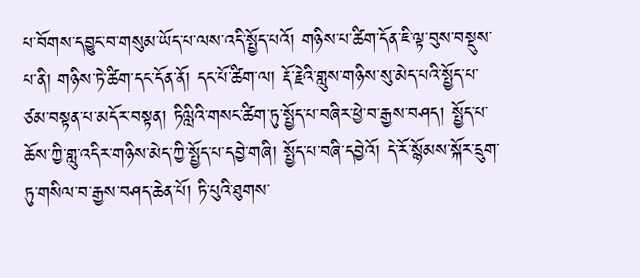པ་བོགས་དབྱུང་བ་གསུམ་ཡོད་པ་ལས་འདི་སྤྱོད་པའོ། གཉིས་པ་ཚིག་དོན་ཇི་ལྟ་བུས་བསྡུས་པ་ནི། གཉིས་ཏེ་ཚིག་དང་དོན་ནོ། དང་པོ་ཚིག་ལ། རྡོ་རྗེའི་གླུས་གཉིས་སུ་མེད་པའི་སྤྱོད་པ་ཙམ་བསྟན་པ་མདོར་བསྟན། ཏིལླིའི་གསང་ཚིག་ཏུ་སྤྱོད་པ་བཞིར་ཕྱེ་བ་རྒྱས་བཤད། སྤྱོད་པ་ཆོས་ཀྱི་གླུ་འདིར་གཉིས་མེད་ཀྱི་སྤྱོད་པ་དབྱེ་གཞི། སྤྱོད་པ་བཞི་དབྱེའོ། དེ་རོ་སྙོམས་སྐོར་དྲུག་ཏུ་གསིལ་བ་རྒྱས་བཤད་ཆེན་པོ། ཏི་པུའི་ཐུགས་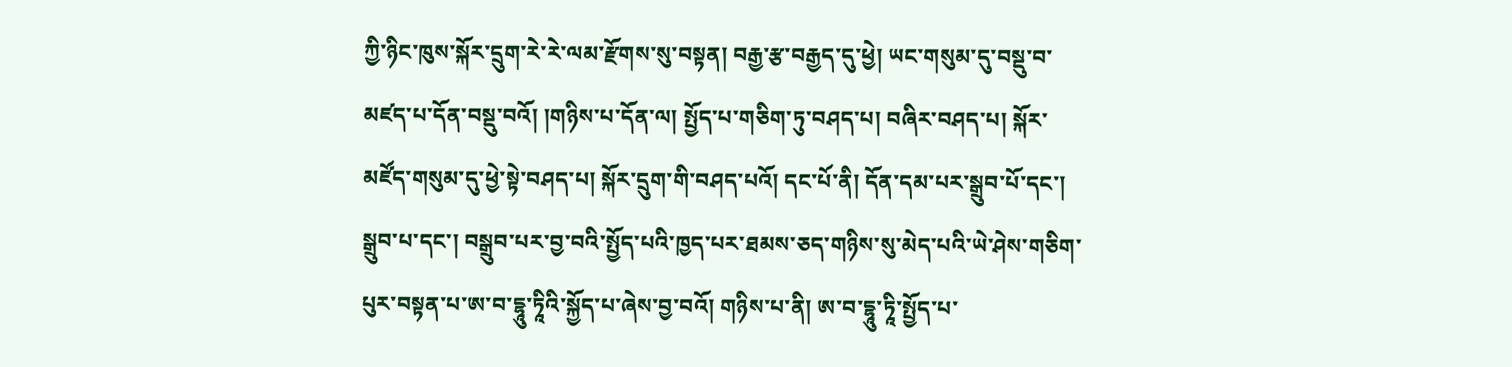ཀྱི་ཉིང་ཁུས་སྐོར་དྲུག་རེ་རེ་ལམ་རྫོགས་སུ་བསྟན། བརྒྱ་རྩ་བརྒྱད་དུ་ཕྱེ། ཡང་གསུམ་དུ་བསྡུ་བ་མཛད་པ་དོན་བསྡུ་བའོ། །གཉིས་པ་དོན་ལ། སྤྱོད་པ་གཅིག་ཏུ་བཤད་པ། བཞིར་བཤད་པ། སྐོར་མཛོད་གསུམ་དུ་ཕྱེ་སྟེ་བཤད་པ། སྐོར་དྲུག་གི་བཤད་པའོ། དང་པོ་ནི། དོན་དམ་པར་སྒྲུབ་པོ་དང་། སྒྲུབ་པ་དང་། བསྒྲུབ་པར་བྱ་བའི་སྤྱོད་པའི་ཁྱད་པར་ཐམས་ཅད་གཉིས་སུ་མེད་པའི་ཡེ་ཤེས་གཅིག་པུར་བསྟན་པ་ཨ་བ་དྷཱུ་ཏཱིའི་སྐྱོད་པ་ཞེས་བྱ་བའོ། གཉིས་པ་ནི། ཨ་བ་དྷཱུ་ཏཱི་སྤྱོད་པ་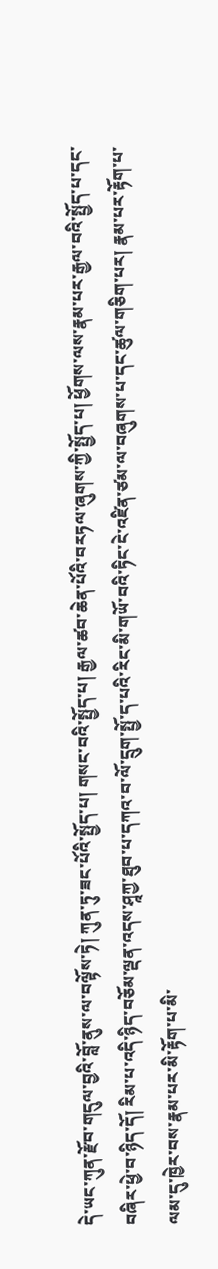དེ་ཡང་ཀུན་རྫོབ་གདུལ་བྱའི་བློ་ནུས་ལ་བལྟོས་ཏེ། ཀུན་ཏུ་ཟང་པོའི་སྤྱོད་པ། གསང་བའི་སྤྱོད་པ། རྒྱལ་ཚབ་ཆེན་པོའི་བརཏལ་ཞུགས་ཀྱི་སྤྱོད་པ། ཕྱོགས་ལས་རྣམ་པར་རྒྱལ་བའི་སྤྱོད་པ་དང་བཞིར་ཕྱེ་བ་ཉིད་དོ། རིམ་པ་འདི་ཉིད་བཅོམ་ལྡན་འདས་ཤཱཀྱ་ཐུབ་པ་དཀའ་བ་ལོ་དྲུག་སྤྱོ་ད་པའི་རིང་མི་གཡོ་བའི་ཏིང་ངེ་འཛིན་ཙམ་ལ་བཞུགས་པ་དང་ཚུལ་གཅིག་པར། རྣམ་པར་རྟོག་པ་ལམ་དུ་ཁྱེར་བས་རྣམ་པར་མི་རྟོག་པ་མི་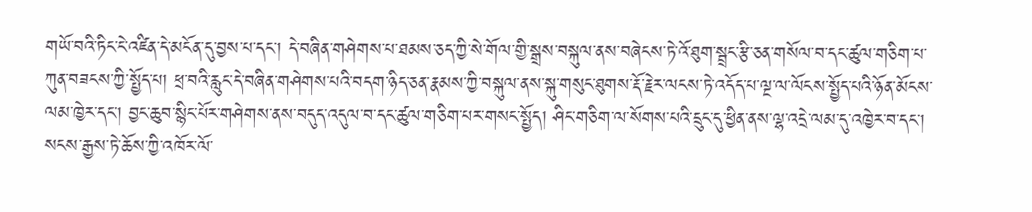གཡོ་བའི་ཏིང་ངེ་འཛིན་དེ་མངོན་དུ་བྱས་པ་དང་། དེ་བཞིན་གཤེགས་པ་ཐམས་ཅད་ཀྱི་སེ་གོལ་གྱི་སྒྲས་བསྐུལ་ནས་བཞེངས་ཏེ་འོ་ཐུག་སྦྲང་རྩི་ཅན་གསོལ་བ་དང་ཚུལ་གཅིག་པ་ཀུན་བཟངས་ཀྱི་སྤྱོད་པ། ཕྲ་བའི་རླུང་དེ་བཞིན་གཤེགས་པའི་བདག་ཉིད་ཅན་རྣམས་ཀྱི་བསྐུལ་ནས་སྐུ་གསུང་ཐུགས་རྡོ་རྗེར་ལངས་ཏེ་འདོད་པ་ལྔ་ལ་ལོངས་སྤྱོད་པའི་ཉོན་མོངས་ལམ་ཁྱེར་དང་། བྱང་ཆུབ་སྙིང་པོར་གཤེགས་ནས་བདུད་འདུལ་བ་དང་ཚུལ་གཅིག་པར་གསང་སྤྱོད། ཤིང་གཅིག་ལ་སོགས་པའི་དྲུང་དུ་ཕྱིན་ནས་ལྷ་འདྲེ་ལམ་དུ་འཁྱེར་བ་དང་། སངས་རྒྱས་ཏེ་ཆོས་ཀྱི་འཁོར་ལོ་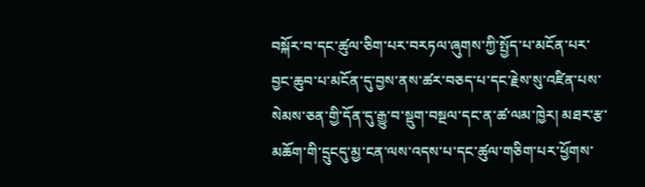བསྐོར་བ་དང་ཚུལ་ཅིག་པར་བརཏལ་ཞུགས་ཀྱི་སྤྱོད་པ་མངོན་པར་བྱང་ཆུབ་པ་མངོན་དུ་བྱས་ནས་ཚར་བཅད་པ་དང་རྗེས་སུ་འཛིན་པས་སེམས་ཅན་གྱི་དོན་དུ་རྒྱུ་བ་སྡུག་བསྔལ་དང་ན་ཚ་ལམ་ཁྱེར། མཐར་རྩ་མཆོག་གི་དྲུངདུ་མྱ་ངན་ལས་འདས་པ་དང་ཚུལ་གཅིག་པར་ཕྱོགས་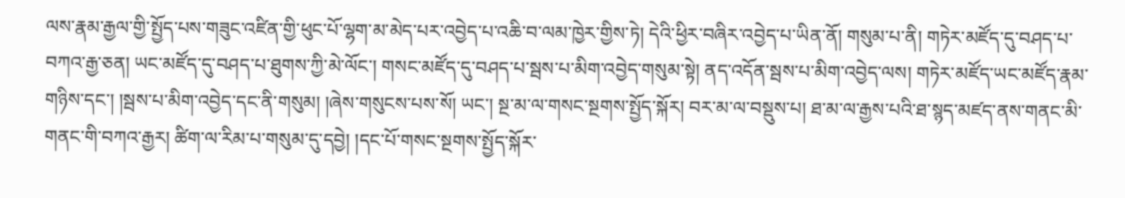ལས་རྣམ་རྒྱལ་གྱི་སྤྱོད་པས་གཟུང་འཛིན་གྱི་ཕུང་པོ་ལྷག་མ་མེད་པར་འབྱེད་པ་འཆི་བ་ལམ་ཁྱེར་གྱིས་ཏེ། དེའི་ཕྱིར་བཞིར་འབྱེད་པ་ཡིན་ནོ། གསུམ་པ་ནི། གཏེར་མཛོད་དུ་བཤད་པ་བཀའ་རྒྱ་ཅན། ཡང་མཛོད་དུ་བཤད་པ་ཐུགས་ཀྱི་མེ་ལོང་། གསང་མཛོད་དུ་བཤད་པ་སྦས་པ་མིག་འབྱེད་གསུམ་སྟེ། ནད་འདོན་སྦས་པ་མིག་འབྱེད་ལས། གཏེར་མཛོད་ཡང་མཛོད་རྣམ་གཉིས་དང་། །སྦས་པ་མིག་འབྱེད་དང་ནི་གསུམ། །ཞེས་གསུངས་པས་སོ། ཡང་། སྔ་མ་ལ་གསང་སྔགས་སྤྱོད་སྐོར། བར་མ་ལ་བསྡུས་པ། ཐ་མ་ལ་རྒྱས་པའི་ཐ་སྙད་མཛད་ནས་གནང་མི་གནང་གི་བཀའ་རྒྱར། ཚིག་ལ་རིམ་པ་གསུམ་དུ་དབྱེ། །དང་པོ་གསང་སྔགས་སྤྱོད་སྐོར་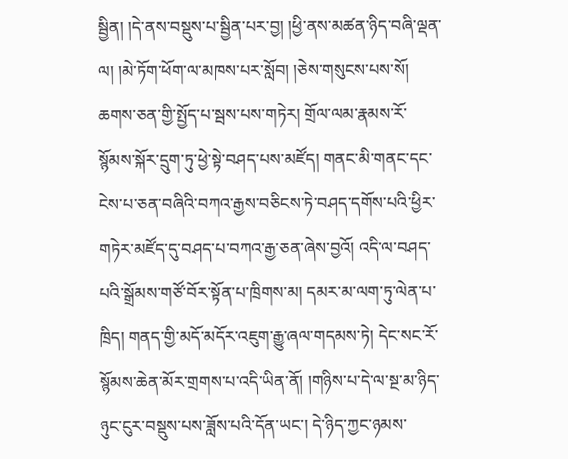སྦྱིན། །དེ་ནས་བསྡུས་པ་སྦྱིན་པར་བྱ། །ཕྱི་ནས་མཚན་ཉིད་བཞི་ལྡན་ལ། །མེ་ཏོག་ཕོག་ལ་མཁས་པར་སློབ། །ཅེས་གསུངས་པས་སོ། ཆགས་ཅན་གྱི་སྤྱོད་པ་སྦས་པས་གཏེར། གྲོལ་ལམ་རྣམས་རོ་སྙོམས་སྐོར་དྲུག་ཏུ་ཕྱེ་སྟེ་བཤད་པས་མཛོད། གནང་མི་གནང་དང་ངེས་པ་ཅན་བཞིའི་བཀའ་རྒྱས་བཅིངས་ཏེ་བཤད་དགོས་པའི་ཕྱིར་གཏེར་མཛོད་དུ་བཤད་པ་བཀའ་རྒྱ་ཅན་ཞེས་བྱའོ། འདི་ལ་བཤད་པའི་སྒྲོམས་གཙོ་བོར་སྟོན་པ་ཁྲིགས་མ། དམར་མ་ལག་ཏུ་ལེན་པ་ཁྲིད། གནད་གྱི་མདོ་མདོར་འཇུག་རྒྱུ་ཞལ་གདམས་ཏེ། དེང་སང་རོ་སྙོམས་ཆེན་མོར་གྲགས་པ་འདི་ཡིན་ནོ། །གཉིས་པ་དེ་ལ་སྔ་མ་ཉིད་ཉུང་ངུར་བསྡུས་པས་ཟློས་པའི་དོན་ཡང་། དེ་ཉིད་ཀྱང་ཉམས་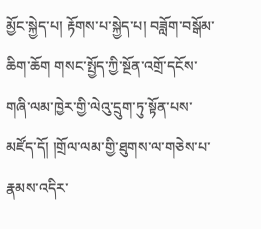མྱོང་སྐྱེད་པ། རྟོགས་པ་སྐྱེད་པ། བཟློག་བསྒོམ་ཆིག་ཆོག གསང་སྤྱོད་ཀྱི་སྔོན་འགྲོ་དངོས་གཞི་ལམ་ཁྱེར་གྱི་ལེའུ་དྲུག་ཏུ་སྟོན་པས་མཛོད་དོ། །གྲོལ་ལམ་གྱི་ཐུགས་ལ་གཅེས་པ་རྣམས་འདིར་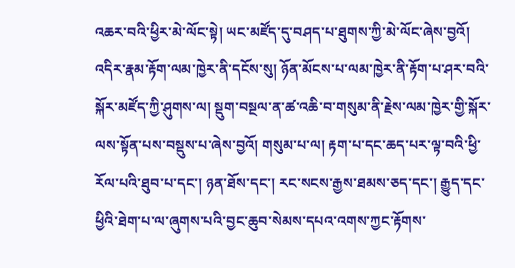འཆར་བའི་ཕྱིར་མེ་ལོང་སྟེ། ཡང་མཛོད་དུ་བཤད་པ་ཐུགས་ཀྱི་མེ་ལོང་ཞེས་བྱའོ། འདིར་རྣམ་རྟོག་ལམ་ཁྱེར་ནི་དངོས་སུ། ཉོན་མོངས་པ་ལམ་ཁྱེར་ནི་རྟོག་པ་ཤར་བའི་སྐོར་མཛོད་ཀྱི་ཤུགས་ལ། སྡུག་བསྔལ་ན་ཚ་འཆི་བ་གསུམ་ནི་རྗེས་ལམ་ཁྱེར་གྱི་སྐོར་ལས་སྟོན་པས་བསྡུས་པ་ཞེས་བྱའོ། གསུམ་པ་ལ། རྟག་པ་དང་ཆད་པར་ལྟ་བའི་ཕྱི་རོལ་པའི་ཐུབ་པ་དང་། ཉན་ཐོས་དང་། རང་སངས་རྒྱས་ཐམས་ཅད་དང་། རྒྱུད་དང་ཕྱིའི་ཐེག་པ་ལ་ཞུགས་པའི་བྱང་ཆུབ་སེམས་དཔའ་འགས་ཀྱང་རྟོགས་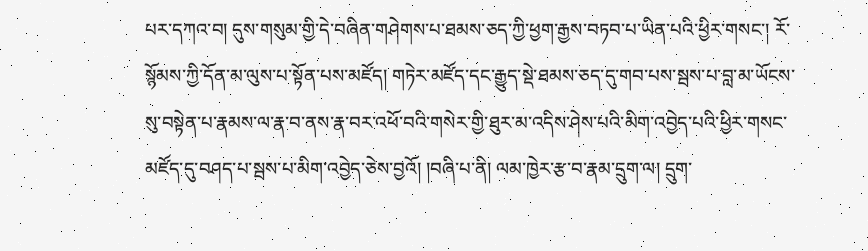པར་དཀའ་བ། དུས་གསུམ་གྱི་དེ་བཞིན་གཤེགས་པ་ཐམས་ཅད་ཀྱི་ཕྱག་རྒྱས་བཏབ་པ་ཡིན་པའི་ཕྱིར་གསང་། རོ་སྙོམས་ཀྱི་དོན་མ་ལུས་པ་སྟོན་པས་མཛོད། གཏེར་མཛོད་དང་རྒྱུད་སྡེ་ཐམས་ཅད་དུ་གབ་པས་སྦས་པ་བླ་མ་ཡོངས་སུ་བསྟེན་པ་རྣམས་ལ་རྣ་བ་ནས་རྣ་བར་འཕོ་བའི་གསེར་གྱི་ཐུར་མ་འདིས་ཤེས་པའི་མིག་འབྱེད་པའི་ཕྱིར་གསང་མཛོད་དུ་བཤད་པ་སྦས་པ་མིག་འབྱེད་ཅེས་བྱའོ། །བཞི་པ་ནི། ལམ་ཁྱེར་རྩ་བ་རྣམ་དྲུག་ལ། དྲུག་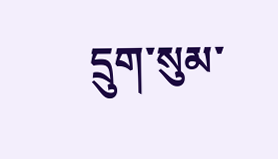དྲུག་སུམ་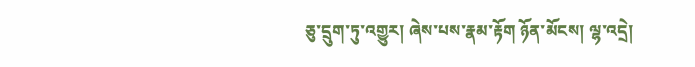ཅུ་དྲུག་ཏུ་འགྱུར། ཞེས་པས་རྣམ་རྟོག ཉོན་མོངས། ལྷ་འདྲེ།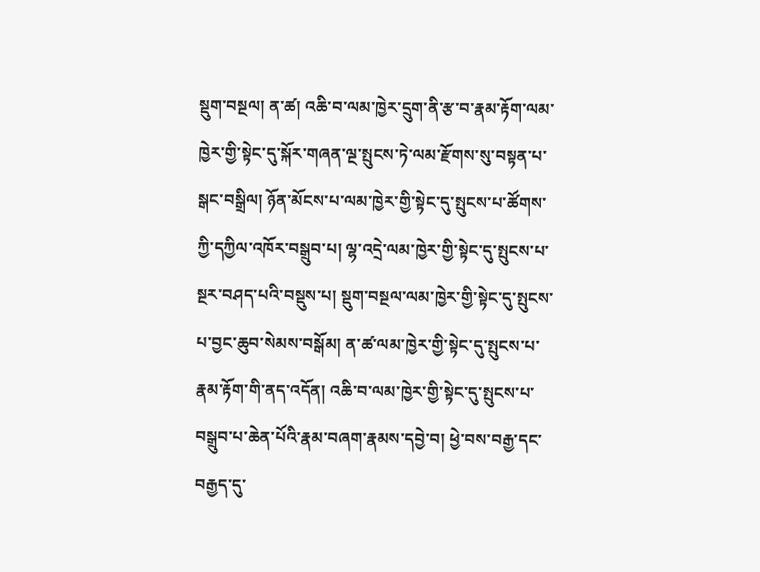སྡུག་བསྔལ། ན་ཚ། འཆི་བ་ལམ་ཁྱེར་དྲུག་ནི་རྩ་བ་རྣམ་རྟོག་ལམ་ཁྱེར་གྱི་སྟེང་དུ་སྐོར་གཞན་ལྔ་སྤུངས་ཏེ་ལམ་རྫོགས་སུ་བསྟན་པ་སྒང་བསྒྲིལ། ཉོན་མོངས་པ་ལམ་ཁྱེར་གྱི་སྟེང་དུ་སྤུངས་པ་ཚོགས་ཀྱི་དཀྱིལ་འཁོར་བསྒྲུབ་པ། ལྷ་འདྲེ་ལམ་ཁྱེར་གྱི་སྟེང་དུ་སྤུངས་པ་སྔར་བཤད་པའི་བསྡུས་པ། སྡུག་བསྔལ་ལམ་ཁྱེར་གྱི་སྟེང་དུ་སྤུངས་པ་བྱང་ཆུབ་སེམས་བསྒོམ། ན་ཚ་ལམ་ཁྱེར་གྱི་སྟེང་དུ་སྤུངས་པ་རྣམ་རྟོག་གི་ནད་འདོན། འཆི་བ་ལམ་ཁྱེར་གྱི་སྟེང་དུ་སྤུངས་པ་བསྒྲུབ་པ་ཆེན་པོའི་རྣམ་བཞག་རྣམས་དབྱེ་བ། ཕྱེ་བས་བརྒྱ་དང་བརྒྱད་དུ་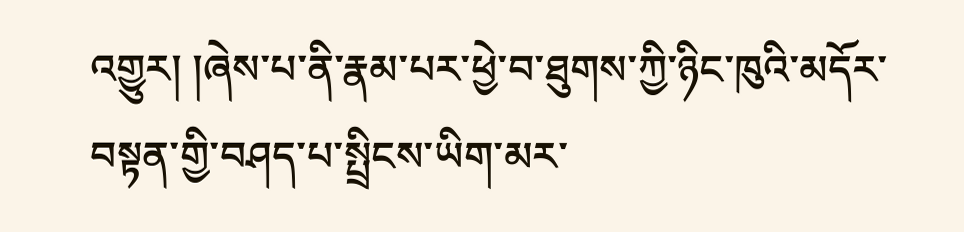འགྱུར། །ཞེས་པ་ནི་རྣམ་པར་ཕྱེ་བ་ཐུགས་ཀྱི་ཉིང་ཁུའི་མདོར་བསྟན་གྱི་བཤད་པ་སྤྲིངས་ཡིག་མར་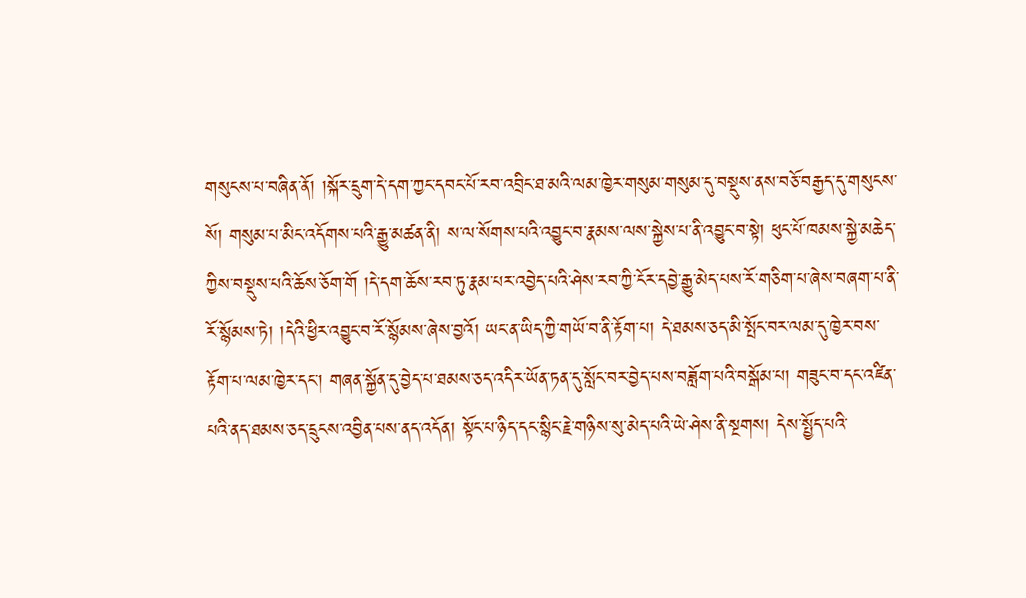གསུངས་པ་བཞིན་ནོ། །སྐོར་དྲུག་དེ་དག་ཀྱང་དབང་པོ་རབ་འབྲིང་ཐ་མའི་ལམ་ཁྱེར་གསུམ་གསུམ་དུ་བསྡུས་ནས་བཅོ་བརྒྱད་དུ་གསུངས་སོ། གསུམ་པ་མིང་འདོགས་པའི་རྒྱུ་མཚན་ནི། ས་ལ་སོགས་པའི་འབྱུང་བ་རྣམས་ལས་སྐྱེས་པ་ནི་འབྱུང་བ་སྟེ། ཕུང་པོ་ཁམས་སྐྱེ་མཆེད་ཀྱིས་བསྡུས་པའི་ཆོས་ཅོག་གོ །དེ་དག་ཆོས་རབ་ཏུ་རྣམ་པར་འབྱེད་པའི་ཤེས་རབ་ཀྱི་ངོར་དབྱེ་རྒྱུ་མེད་པས་རོ་གཅིག་པ་ཞེས་བཞག་པ་ནི་རོ་སྙོམས་ཏེ། །དེའི་ཕྱིར་འབྱུང་བ་རོ་སྙོམས་ཞེས་བྱའོ། ཡང་ན་ཡིད་ཀྱི་གཡོ་བ་ནི་རྟོག་པ། དེ་ཐམས་ཅད་མི་སྤོང་བར་ལམ་དུ་ཁྱེར་བས་རྟོག་པ་ལམ་ཁྱེར་དང་། གཞན་སྐྱོན་དུ་བྱེད་པ་ཐམས་ཅད་འདིར་ཡོན་ཏན་དུ་སློང་བར་བྱེད་པས་བཟློག་པའི་བསྒོམ་པ། གཟུང་བ་དང་འཛིན་པའི་ནད་ཐམས་ཅད་དྲུངས་འབྱིན་པས་ནད་འདོན། སྟོང་པ་ཉིད་དང་སྙིང་རྗེ་གཉིས་སུ་མེད་པའི་ཡེ་ཤེས་ནི་སྔགས། དེས་སྤྱོད་པའི་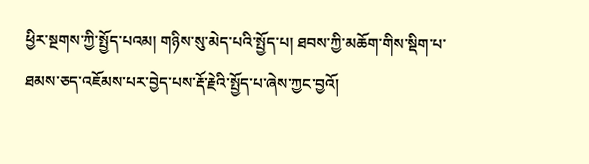ཕྱིར་སྔགས་ཀྱི་སྤྱོད་པའམ། གཉིས་སུ་མེད་པའི་སྤྱོད་པ། ཐབས་ཀྱི་མཆོག་གིས་སྡིག་པ་ཐམས་ཅད་འཇོམས་པར་བྱེད་པས་རྡོ་རྗེའི་སྤྱོད་པ་ཞེས་ཀྱང་བྱའོ།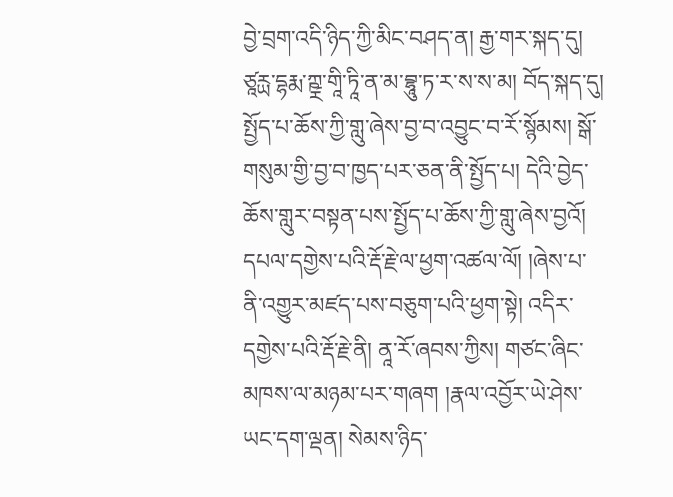བྱེ་བྲག་འདི་ཉིད་ཀྱི་མིང་བཤད་ན། རྒྱ་གར་སྐད་དུ། ཙཱརྻ་དྷརྨ་ཀྵྼ་གཱི་ཏཱི་ན་མ་བྷཱུ་ཏ་ར་ས་ས་མ། བོད་སྐད་དུ། སྤྱོད་པ་ཆོས་ཀྱི་གླུ་ཞེས་བྱ་བ་འབྱུང་བ་རོ་སྙོམས། སྒོ་གསུམ་གྱི་བྱ་བ་ཁྱད་པར་ཅན་ནི་སྤྱོད་པ། དེའི་བྱེད་ཆོས་གླུར་བསྟན་པས་སྤྱོད་པ་ཆོས་ཀྱི་གླུ་ཞེས་བྱའོ། དཔལ་དགྱེས་པའི་རྡོ་རྗེ་ལ་ཕྱག་འཚལ་ལོ། །ཞེས་པ་ནི་འགྱུར་མཛད་པས་བཅུག་པའི་ཕྱག་སྟེ། འདིར་དགྱེས་པའི་རྡོ་རྗེ་ནི། ནཱ་རོ་ཞབས་ཀྱིས། གཙང་ཞིང་མཁས་ལ་མཉམ་པར་གཞག །རྣལ་འབྱོར་ཡེ་ཤེས་ཡང་དག་ལྡན། སེམས་ཉིད་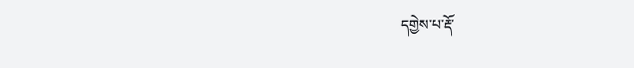དགྱེས་པ་རྡོ་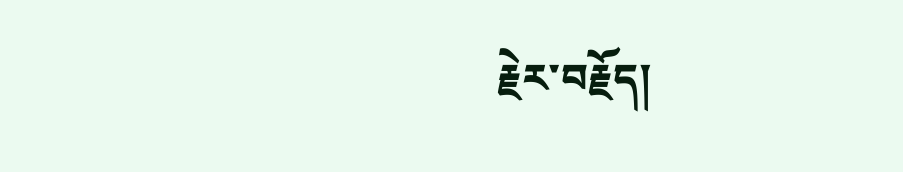རྗེར་བརྗོད།